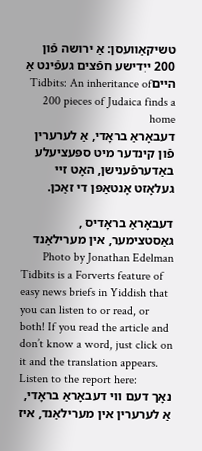טשיקאַוועסן: אַ ירושה פֿון 200 ייִדישע חפֿצים געפֿינט אַ הייםTidbits: An inheritance of 200 pieces of Judaica finds a home
דעבאָראַ בראָדי, אַ לערערין פֿון קינדער מיט ספּעציעלע באַדערפֿענישן, האָט זיי געלאָזט אָנטאַפּן די זאַכן.

דעבאָראַ בראָדיס , גאַסטצימער, אין מערילאַנד Photo by Jonathan Edelman
Tidbits is a Forverts feature of easy news briefs in Yiddish that you can listen to or read, or both! If you read the article and don’t know a word, just click on it and the translation appears. Listen to the report here:
נאָך דעם ווי דעבאָראַ בראָדי, אַ לערערין אין מערילאַנד, איז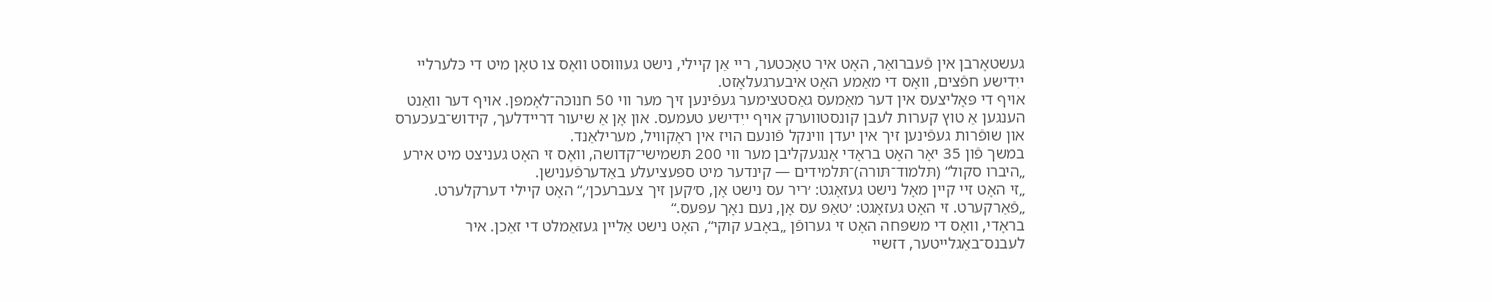געשטאָרבן אין פֿעברואַר, האָט איר טאָכטער, ריי אַן קיילי, נישט געוווּסט וואָס צו טאָן מיט די כּלערליי ייִדישע חפֿצים, וואָס די מאַמע האָט איבערגעלאָזט.
אויף די פּאָליצעס אין דער מאַמעס גאַסטצימער געפֿינען זיך מער ווי 50 חנוכּה־לאָמפּן. אויף דער וואַנט הענגען אַ טוץ קערות לעבן קונסטווערק אויף ייִדישע טעמעס. און אָן אַ שיעור דריידלעך, קידוש־בעכערס און שופֿרות געפֿינען זיך אין יעדן ווינקל פֿונעם הויז אין ראָקוויל, מערילאַנד.
במשך פֿון 35 יאָר האָט בראָדי אָנגעקליבן מער ווי 200 תּשמישי־קדושה, וואָס זי האָט געניצט מיט אירע „היברו סקול“ (תּלמוד־תּורה)־תּלמידים — קינדער מיט ספּעציעלע באַדערפֿענישן.
„זי האָט זיי קיין מאָל נישט געזאָגט: ׳ריר עס נישט אָן, ס׳קען זיך צעברעכן׳,“ האָט קיילי דערקלערט. „פֿאַרקערט. זי האָט געזאָגט: ׳טאַפּ עס אָן, נעם נאָך עפּעס.“
בראָדי, וואָס די משפּחה האָט זי גערופֿן „באָבע קוקי“, האָט נישט אַליין געזאַמלט די זאַכן. איר לעבנס־באַגלייטער, דזשיי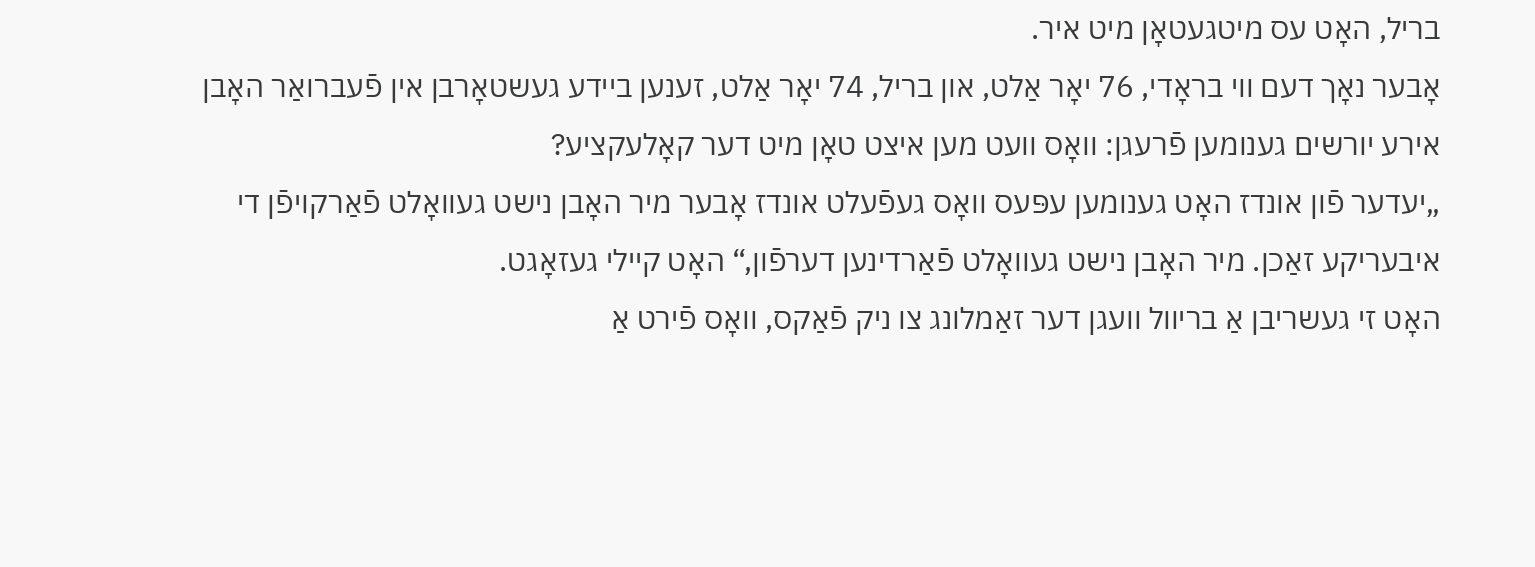בריל, האָט עס מיטגעטאָן מיט איר.
אָבער נאָך דעם ווי בראָדי, 76 יאָר אַלט, און בריל, 74 יאָר אַלט, זענען ביידע געשטאָרבן אין פֿעברואַר האָבן אירע יורשים גענומען פֿרעגן: וואָס וועט מען איצט טאָן מיט דער קאָלעקציע?
„יעדער פֿון אונדז האָט גענומען עפּעס וואָס געפֿעלט אונדז אָבער מיר האָבן נישט געוואָלט פֿאַרקויפֿן די איבעריקע זאַכן. מיר האָבן נישט געוואָלט פֿאַרדינען דערפֿון,“ האָט קיילי געזאָגט.
האָט זי געשריבן אַ בריוול וועגן דער זאַמלונג צו ניק פֿאַקס, וואָס פֿירט אַ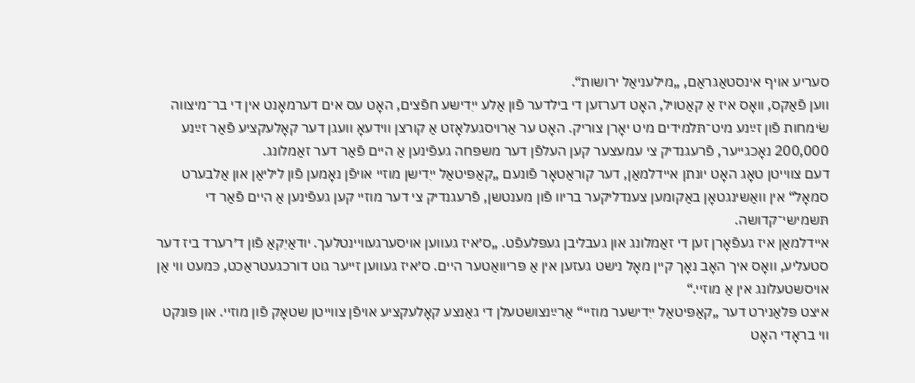סעריע אויף אינסטאַגראַם, „מילעניאַל ירושות“.
ווען פֿאַקס, וואָס איז אַ קאַטויל, האָט דערזען די בילדער פֿון אַלע ייִדישע חפֿצים, האָט עס אים דערמאָנט אין די בר־מיצווה שׂימחות פֿון זײַנע מיט־תּלמידים מיט יאָרן צוריק. האָט ער אַרויסגעלאָזט אַ קורצן ווידעאָ וועגן דער קאָלעקציע פֿאַר זײַנע 200,000 נאָכגייער, פֿרעגנדיק צי עמעצער קען העלפֿן דער משפּחה געפֿינען אַ היים פֿאַר דער זאַמלונג.
דעם צווייטן טאָג האָט יונתן איידלמאַן, דער קוראַטאָר פֿונעם „קאַפּיטאַל ייִדישן מוזיי אויפֿן נאָמען פֿון ליליאַן און אַלבערט סמאָל“ אין וואַשינגטאָן באַקומען צענדליקער בריוו פֿון מענטשן, פֿרעגנדיק צי דער מוזיי קען געפֿינען אַ היים פֿאַר די תּשמישי־קדושה.
איידלמאַן איז געפֿאָרן זען די זאַמלונג און געבליבן געפּלעפֿט. „ס׳איז געווען אויסערגעוויינטלעך. יודאַיִקאַ פֿון ד׳רערד ביז דער סטעליע, וואָס איך האָב נאָך קיין מאָל נישט געזען אין אַ פּריוואַטער היים. ס׳איז געווען זייער גוט דורכגעטראַכט, כּמעט ווי אַן אויסשטעלונג אין אַ מוזיי.“
איצט פּלאַנירט דער „קאַפּיטאַל ייִדישער מוזיי“ אַרײַנצושטעלן די גאַנצע קאָלעקציע אויפֿן צווייטן שטאָק פֿון מוזיי. און פּונקט ווי בראָדי האָט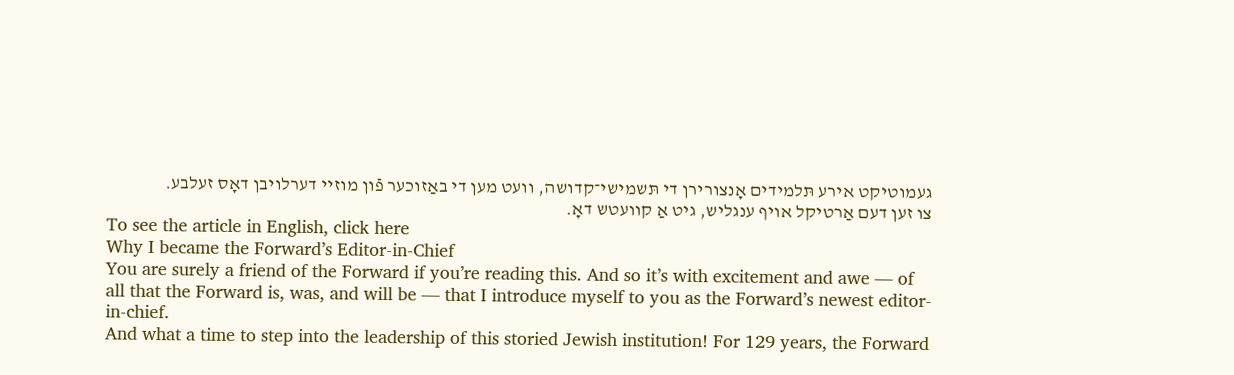געמוטיקט אירע תּלמידים אָנצורירן די תּשמישי־קדושה, וועט מען די באַזוכער פֿון מוזיי דערלויבן דאָס זעלבע.
צו זען דעם אַרטיקל אויף ענגליש, גיט אַ קוועטש דאָ.
To see the article in English, click here
Why I became the Forward’s Editor-in-Chief
You are surely a friend of the Forward if you’re reading this. And so it’s with excitement and awe — of all that the Forward is, was, and will be — that I introduce myself to you as the Forward’s newest editor-in-chief.
And what a time to step into the leadership of this storied Jewish institution! For 129 years, the Forward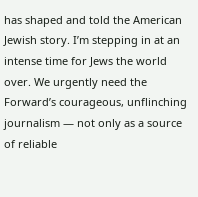has shaped and told the American Jewish story. I’m stepping in at an intense time for Jews the world over. We urgently need the Forward’s courageous, unflinching journalism — not only as a source of reliable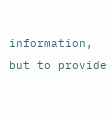information, but to provide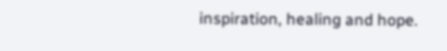inspiration, healing and hope.